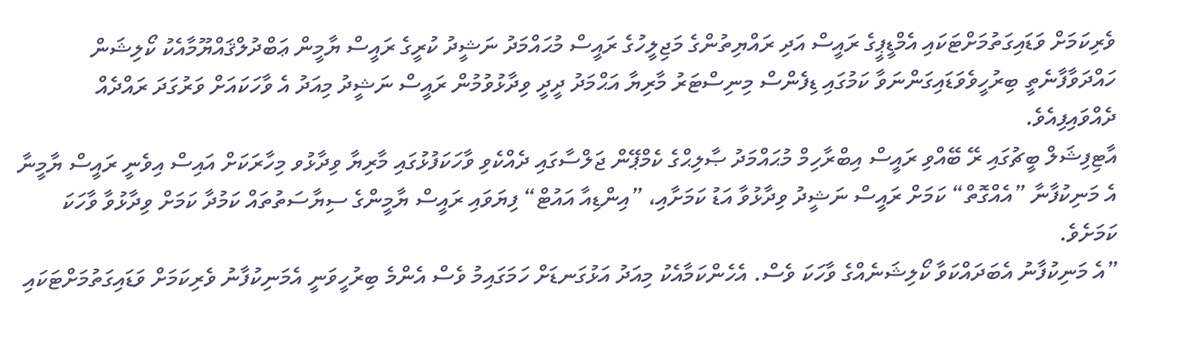ވެރިކަމަށް ވަޑައިގަތުމަށްޓަކައި އެމްޑީޕީގެ ރައީސް އަދި ރައްޔިތުންގެ މަޖިލީހުގެ ރައީސް މުޙައްމަދު ނަޝީދު ކުރީގެ ރައީސް ޔާމީން ޢަބްދުލްޤައްޔޫމާއެކު ކޯލިޝަން ހައްދަވާފާނެތީ ބިރުހީވެވަޑައިގަންނަވާ ކަމުގައި ޑިފެންސް މިނިސްޓަރު މާރިޔާ އަޙްމަދު ދީދީ ވިދާޅުވުމުން ރައީސް ނަޝީދު މިއަދު އެ ވާހަކައަށް ވަރުގަދަ ރައްދެއް ދެއްވައިފިއެވެ.
އާޓިފިޝަލް ބީޗުގައި ރޭ ބޭއްވި ރައީސް އިބްރާހިމް މުޙައްމަދު ޞާލިޙްގެ ކެމްޕޭން ޖަލްސާގައި ދެއްކެވި ވާހަކަފުޅުގައި މާރިޔާ ވިދާޅުވ މިހާރަކަށް އައިސް އިވެނީ ރައީސް ޔާމީނާ އެ މަނިކުފާނާ ”އެއްގޮތް“ ކަމަށް ރައީސް ނަޝީދު ވިދާޅުވާ އަޑު ކަމަށާއި، ”އިންޑިއާ އައުޓް“ ފިޔަވައި ރައީސް ޔާމީންގެ ސިޔާސަތުތައް ކަމުދާ ކަމަށް ވިދާޅުވާ ވާހަކަ ކަމަށެވެ.
”އެ މަނިކުފާނު އެބަދައްކަވާ ކޯލިޝަނެއްގެ ވާހަކަ ވެސް. އެހެންކަމާއެކު މިއަދު އަޅުގަނޑަށް ހަމަގައިމު ވެސް އެންމެ ބިރުހީވަނީ އެމަނިކުފާނު ވެރިކަމަށް ވަޑައިގަތުމަށްޓަކައި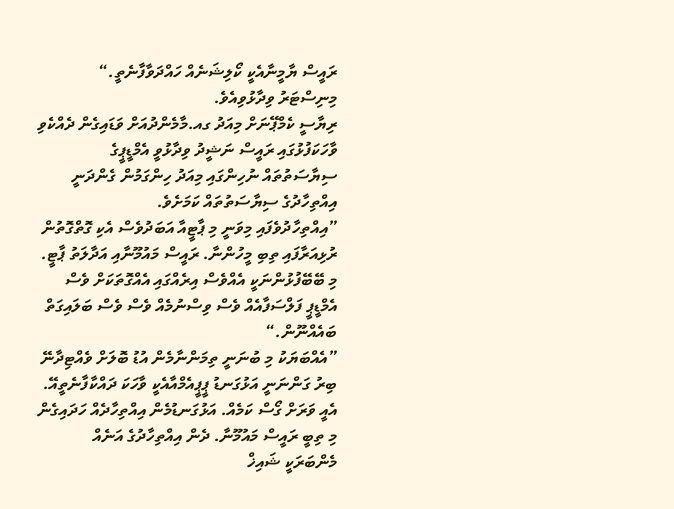ރައީސް ޔާމީނާއެކީ ކޯލިޝަނެއް ހައްދަވާފާނެތީ.“ މިނިސްޓަރު ވިދާޅުވިއެވެ.
ރިޔާސީ ކެމްޕޭނަށް މިއަދު ގއ.މާމެންދުއަށް ވަޑައިގެން ދެއްކެވި ވާހަކަފުޅުގައި ރައީސް ނަޝީދު ވިދާޅުވީ އެމްޑީޕީގެ ސިޔާސަތުތައް ނުހިންގައި މިއަދު ހިންގަމުން ގެންދަނީ އިއްތިހާދުގެ ސިޔާސަތުތައް ކަމަށެވެ.
”އިއްތިހާދުވެފައި މިވަނީ މި ޕާޓީއާ އަބަދުވެސް އެކި ގޮތްގޮތުން ރުޅިއަރާފައި ތިބި މީހުންނާ. ރައީސް މައުމޫނާއި އަދާލަތު ޕާޓީ. މި ބޭބޭފުޅުންނަކީ އެއްވެސް އިރެއްގައި އެއްގޮތަކަށް ވެސް އެމްޑީޕީ ފަލްސަފާއެއް ވެސް ވިސްނުމެއް ވެސް ވެސް ބަލައިގަތް ބައެއްނޫން.“
”އެއްބަޔަކު މި ބުނަނީ ތިމަންނާމެން އުޑު ބޮލަށް ވެއްޓިދާނޭ ބިރު ގަންނަނީ އަޅުގަނޑު ޕީޕީއެމްއާއެކީ ވާހަކަ ދައްކާފާނެތީއޭ. އެއީ ވަރަށް ގޯސް ކަމެއް. އަޅުގަނޑުމެން އިއްތިހާދެއް ހަދައިގެން މި ތިބީ ރައީސް މައުމޫނާ. ދެން އިއްތިހާދުގެ އަނެއް މެންބަރަކީ ޝައިޚް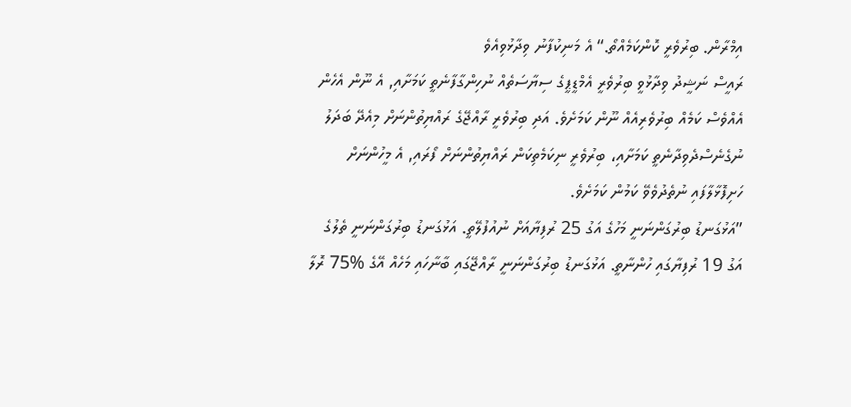އިމްރާން. ބިރުވެރީ ކޮންކަމެއްތޯ.“ އެ މަނިކުފާނު ވިދާޅުވިއެވެ
ރައީސް ނަޝީދު ވިދާޅުވީ ބިރުވެރީ އެމްޑީޕީގެ ސިޔާސަތެއް ނުހިންގާފާނެތީ ކަމަށާއި, އެ ނޫން އެހެން އެއްވެސް ކަމެއް ބިރުވެރިއެއް ނޫން ކަމަށެވެ. އަދި ބިރުވެރީ ރާއްޖޭގެ ރައްޔިތުންނަށް މިއެދޭ ބަދަލު ނުގެނެސްދެވިދާނެތީ ކަމަށާއި، ބިރުވެރީ ނިކަމެތިކަން ރައްޔިތުންނަށް ފޯރައި, އެ މީހުންނަށް ހަށިފޮޅާލާފައި ނުތެދުވެވޭ ކަމުން ކަމަށެވެ.
”އަޅުގަނޑު ބިރުގަންނަނީ މަހުގެ އަގު 25 ރުފިޔާއަށް ނުއުފުލޭތީ. އަޅުގަނޑު ބިރުގަންނަނީ ތެލުގެ އަގު 19 ރުފިޔާގައި ހުންނާތީ. އަޅުގަނޑު ބިރުގަންނަނީ ރާއްޖޭގައި ބާނާހައި މަހެއް އޭގެ %75 ރޮލާ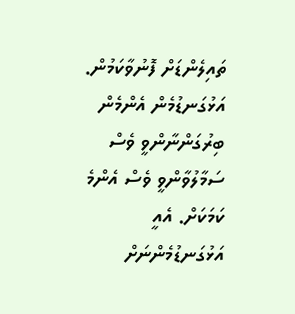ތައިލެންޑަށް ފޮނުވާކަމުން. އަޅުގަނޑުމެން އެންމެން ބިރުގަންނާންވީ ވެސް ސަމާލުވާންވީ ވެސް އެންމެ ކަމަކަށް. އެއީ އަޅުގަނޑުމެންނަށް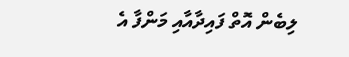ލިބެން އޮތް ފައިދާއާއި މަންފާ އެ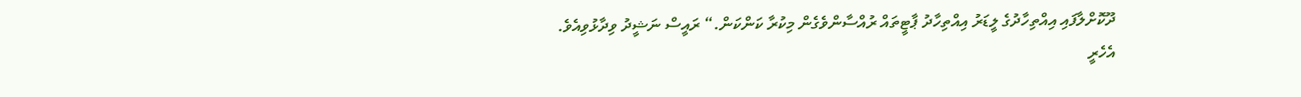ދޫކޮށްލާފައި އިއްތިހާދުގެ ލީޑަރު އިއްތިހާދު ޕާޓީތައް ރުއްސާންވެގެން މިކުރާ ކަންކަން.“ ރައީސް ނަޝީދު ވިދާޅުވިއެވެ.
އެހެރީ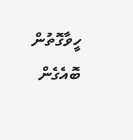ހީވާގޮތުން ބޮއެގެން